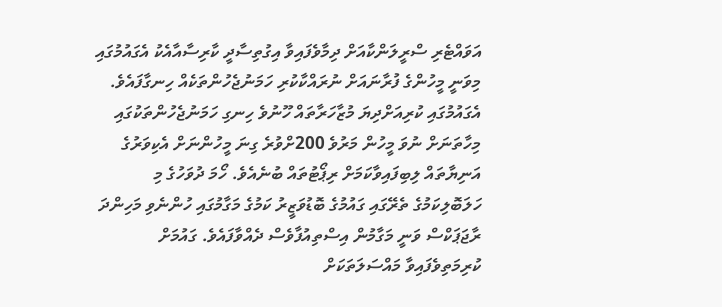އަވައްޓެރި ސްރީލަންކާއަށް ދިމާވެފައިވާ އިގުތިސާދީ ކާރިސާއާއެކު އެގައުމުގައި މިވަނީ މީހުންގެ ފުރާނައަށް ނުރައްކާކުރި ހަމަނުޖެހުންތަކެއް ހިނގާފައެވެ. އެގައުމުގައި ކުރިއަށްދިޔަ މުޒާހަރާތައް ހޫނުވެ ހިނގި ހަމަނުޖެހުންތަކުގައި މިހާތަނަށް ނުވަ މީހުން މަރުވެ 200ށްވުރެ ގިނަ މީހުންނަށް އެކިވަރުގެ އަނިޔާތައް ލިބިފައިވާކަމަށް ރިޕޯޓުތައް ބުނެއެވެ. ހޯމަ ދުވަހުގެ މި ހަލަބޮލިކަމުގެ ތެރޭގައި ގައުމުގެ ބޮޑުވަޒީރު ކަމުގެ މަގާމުގައި ހުންނެވި މަހިންދަ ރާޖަޕަކްސް ވަނީ މަގާމުން އިސްތިއުފާވެސް ދެއްވާފައެވެ. ގައުމަށް ކުރިމަތިވެފައިވާ މައްސަލަތަކަށް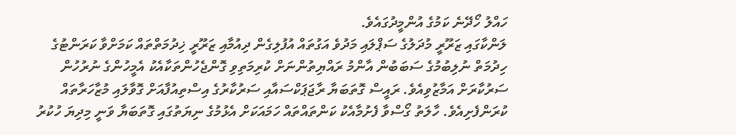ހައްލު ހޯދޭނެ ކަމުގެ އުންމީދުގައެވެ.
ލަންކާގައި ޒަރޫރީ މުދަލުގެ ސަޕްލައި މަދުވެ އަގުތައް އުފުލިގެން ދިއުމާއި ޒަރޫރީ ޚިދުމަތްތައް ކަމަށްވާ ކަރަންޓުގެ ހިދުމަތް ނުލިބުމުގެ ސަބަބުން އާންމު ރައްޔިތުންނަށް ކުރިމަތިވި ގޮންޖެހުންތަކާއެކު އެމީހުންގެ ނުރުހުން ސަރުކާރަށް އަމާޒުވިއެވެ. ރައީސް ގޮތަބަޔާ ރާޖަޕަކްސައާއި ސަރުކާރުގެ އިސްތިއުފާއަށް ގޮވާލައި މުޒާހަރާތައް ކުރަންފެށިއެވެ. ހާލަތު ގޯސްވާ ފެށުމާއެކު ކަންތައްތައް ހަމައަކަށް އެޅުމުގެ ނިޔަތުގައި ގޮތަބަޔާ ވަނީ މިދިޔަ ހުކުރު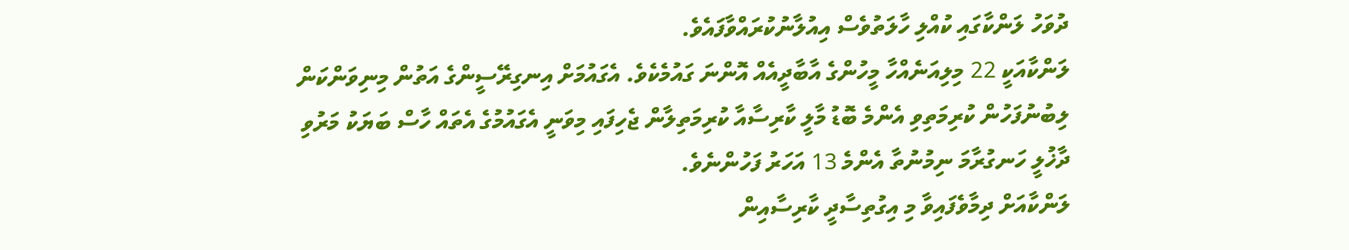ދުވަހު ލަންކާގައި ކުއްލި ހާލަތުވެސް އިއުލާނުކުރައްވާފައެވެ.
ލަންކާއަކީ 22 މިލިއަނެއްހާ މީހުންގެ އާބާދީއެއް އޮންނަ ގައުމެކެވެ. އެގައުމަށް އިނގިރޭސީންގެ އަތުން މިނިވަންކަން ލިބުނުފަހުން ކުރިމަތިވި އެންމެ ބޮޑު މާލީ ކާރިސާއާ ކުރިމަތިލާން ޖެހިފައި މިވަނީ އެގައުމުގެ އެތައް ހާސް ބަޔަކު މަރުވި ދާޚުލީ ހަނގުރާމަ ނިމުނުތާ އެންމެ 13 އަހަރު ފަހުންނެވެ.
ލަންކާއަށް ދިމާވެފައިވާ މި އިގުތިސާދީ ކާރިސާއިން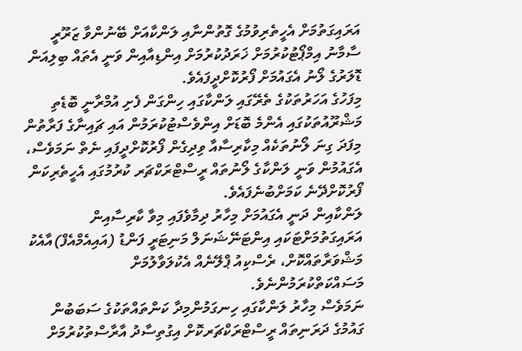އަރައިގަތުމަށް އެހީތެރިވުމުގެ ގޮތުންނާއި ލަންކާއަށް ބޭނުންވާ ޒަރޫރީ ސާމާނު އިމްޕޯޓުކުރުމަށް ޚަރަދުކުރުމަށް އިންޑިއާއިން ވަނީ އެތައް ބިލިއަން ޑޮލަރުގެ ލޯނު އެގައުމަށް ފޯރުކޮށްދީފައެވެ.
މިފަހުގެ އަހަރުތަކުގެ ތެރޭގައި ލަންކާގައި ހިންގަން ފެށި އުމްރާނީ ބޮޑެތި މަޝްރޫއުތަކުގައި އެންމެ ބޮޑަށް އިންވެސްޓުކުރަމުން އައި ޗައިނާގެ ފަރާތުން މިފަދަ ގިނަ ލޯނުތަކެއް މިކާރިސާއާ ވިދިގެން ފޯރުކޮށްދީފައި ނެތް ނަމަވެސް، އެގައުމުން ވަނީ ލަންކާގެ ލޯނުތައް ރީސްޓްރަކްޗަރ ކުރުމުގައި އެހީތެރިކަން ފޯރުކޮށްދޭނެ ކަމަށްބުނެފައެވެ.
ލަންކާއިން ދަނީ އެގައުމަށް މިހާރު ދިމާވެފައި މިވާ ކާރިސާއިން އަރައިގަތުމަށްޓަކައި އިންޓަނޭޝަނަލް މަނިޓަރީ ފަންޑު (އައިއެމްއެފް)އާއެކު މަޝްވަރާތައްކޮށް، ރެސްކިއު ޕްލޭނެއް އެކުލަވާލުމަށް މަސައްކަތްކުރަމުންނެވެ.
ނަމަވެސް މިހާރު ލަންކާގައި ހިނގަމުންމިދާ ކަންތައްތަކުގެ ސަބަބުން ގައުމުގެ ދަރަނިތައް ރީސްޓްރަކްޗަރކޮށް އިގުތިސާދު އާރާސްތުކުރުމަށް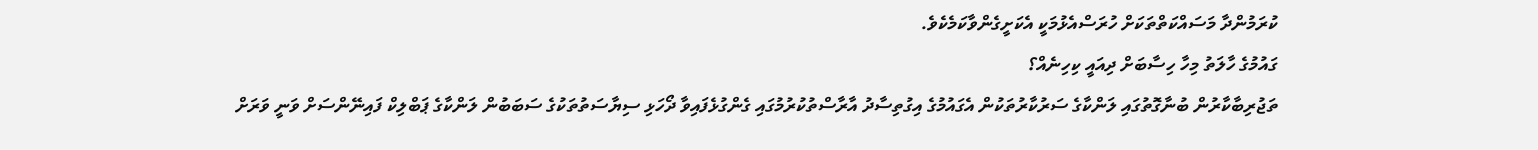ކުރަމުންދާ މަސައްކަތްތަކަށް ހުރަސްއެޅުމަކީ އެކަށީގެންވާކަމެކެވެ.
ގައުމުގެ ހާލަތު މިހާ ހިސާބަށް ދިއައީ ކިހިނެއް؟
ތަޖުރިބާކާރުން ބުނާގޮތުގައި ލަންކާގެ ސަރުކާރުތަކުން އެގައުމުގެ އިގުތިސާދު އާރާސްތުކުރުމުގައި ގެންގުޅެފައިވާ ދޯހަޅި ސިޔާސަތުތަކުގެ ސަބަބުން ލަންކާގެ ޕަބްލިކް ފައިނޭންސަށް ވަނީ ވަރަށް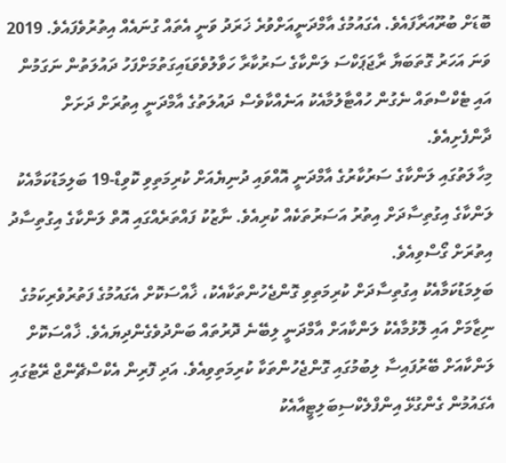ބޮޑަށް ބުރޫއަރާފައެވެ. އެގައުމުގެ އާމްދަނީއަށްވުރެ ޚަރަދު ވަނީ އެތައް ގުނައެއް އިތުރުވެފައެވެ. 2019 ވަނަ އަހަރު ގޮތަބަޔާ ރާޖަޕަކްސަ ލަންކާގެ ސަރުކާރާ ހަވާލުވެވަޑައިގަތުމަށްފަހު ދައުލަތުން ނަގަމުން އައި ޓެކްސްތައް ނެގުން ހުއްޓާލުމާއެކު އަނެއްކާވެސް ދައުލަތުގެ އާމްދަނީ އިތުރަށް ދަށަށް ދާންފެށިއެވެ.
މިހާލަތުގައި ލަންކާގެ ސަރުކާރުގެ އާމްދަނީ އޮއްވައި ދުނިޔެއަށް ކުރިމަތިވި ކޮވިޑް-19 ބަލިމަޑުކަމާއެކު ލަންކާގެ އިގުތިސާދަށް އިތުރު އަސަރުތަކެއް ކުރިއެވެ. ނާޒުކު ފައްތަރެއްގައި އޮތް ލަންކާގެ އިގުތިސާދު އިތުރަށް ގޯސްވިއެވެ.
ބަލިމަޑުކަމާއެކު އިގުތިސާދަށް ކުރިމަތިވި ގޮންޖެހުންތަކާއެކު، ޚާއްސަކޮށް އެގައުމުގެ ފަތުރުވެރިކަމުގެ ނިޒާމަށް އައި ލޮޅުމާއެކު ލަންކާއަށް އާމްދަނީ ލިބޭނެ ދޮރުތައް ބަންދުވެގެންދިޔައެވެ. ޚާއްސަކޮށް ލަންކާއަށް ބޭރުފައިސާ ލިބުމުގައި ގޮންޖެހުންތަކާ ކުރިމަތިވިއެވެ. އަދި ފޮރިން އެކްސްޗޭންޖް ރޭޓުގައި އެގައުމުން ގެންގުޅޭ އިންފްލެކްސިބަލިޓީއާއެކު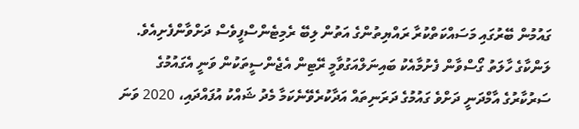ގައުމުން ބޭރުގައި މަސައްކަތްކުރާ ރައްޔިތުންގެ އަތުން ލިބޭ ރެމިޓެންސްފީވެސް ދަށްވާންފެށިއެވެ.
ލަންކާގެ ހާލަތު ގޯސްވާން ފެށުމާއެކު ބައިނަލްއަގުވާމީ ރޭޓިން އެޖެންސީތަކުން ވަނީ އެގައުމުގެ ސަރުކާރުގެ އާމްދަނީ ދަށްވެ ގައުމުގެ ދަރަނިތައް އަދާކުރެވޭނެކަމާ މެދު ޝައްކު އުފައްދައި، 2020 ވަނަ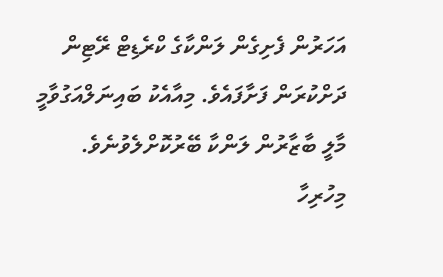އަހަރުން ފެށިގެން ލަންކާގެ ކްރެޑިޓް ރޭޓިން ދަށްކުރަން ފަށާފައެވެ. މިއާއެކު ބައިނަލްއަގުވާމީ މާލީ ބާޒާރުން ލަންކާ ބޭރުކޮށްލެވުނެވެ.
މިހުރިހާ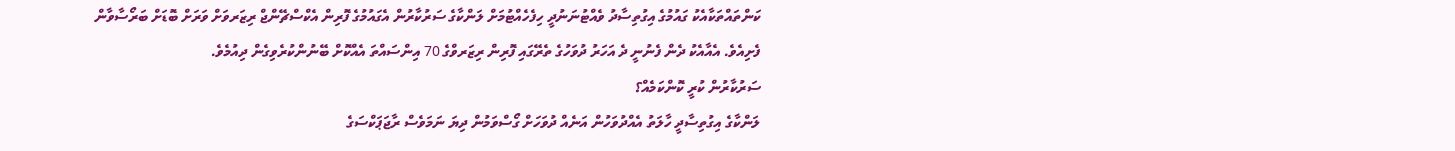ކަންތައްތަކާއެކު ގައުމުގެ އިގުތިސާދު ވެއްޓުނަނުދީ ހިފެހެއްޓުމަށް ލަންކާގެ ސަރުކާރުން އެގައުމުގެ ފޮރިން އެކްސްޗޭންޖް ރިޒަރވަށް ވަރަށް ބޮޑަށް ބަރޯސާވާން ފެށިއެވެ. އެއާއެކު ދެން ފެނުނީ ދެ އަހަރު ދުވަހުގެ ތެރޭގައި ފޮރިން ރިޒަރވްގެ 70 އިންސައްތަ އެއްކޮށް ބޭނުންކުރެވިގެން ދިއުމެވެ.
ސަރުކާރުން ކުރީ ކޮންކަމެއް؟
ލަންކާގެ އިގުތިސާދީ ހާލަތު އެއްދުވަހުން އަނެއް ދުވަހަށް ގޯސްވަމުން ދިޔަ ނަމަވެސް ރާޖަޕަކްސަގެ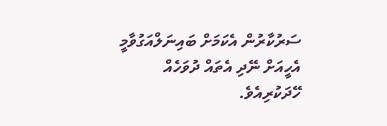ސަރުކާރުން އެކަމަށް ބައިނަލްއަގުވާމީ އެހީއަށް ނޭދި އެތައް ދުވަހެއް ހޭދަކުރިއެވެ.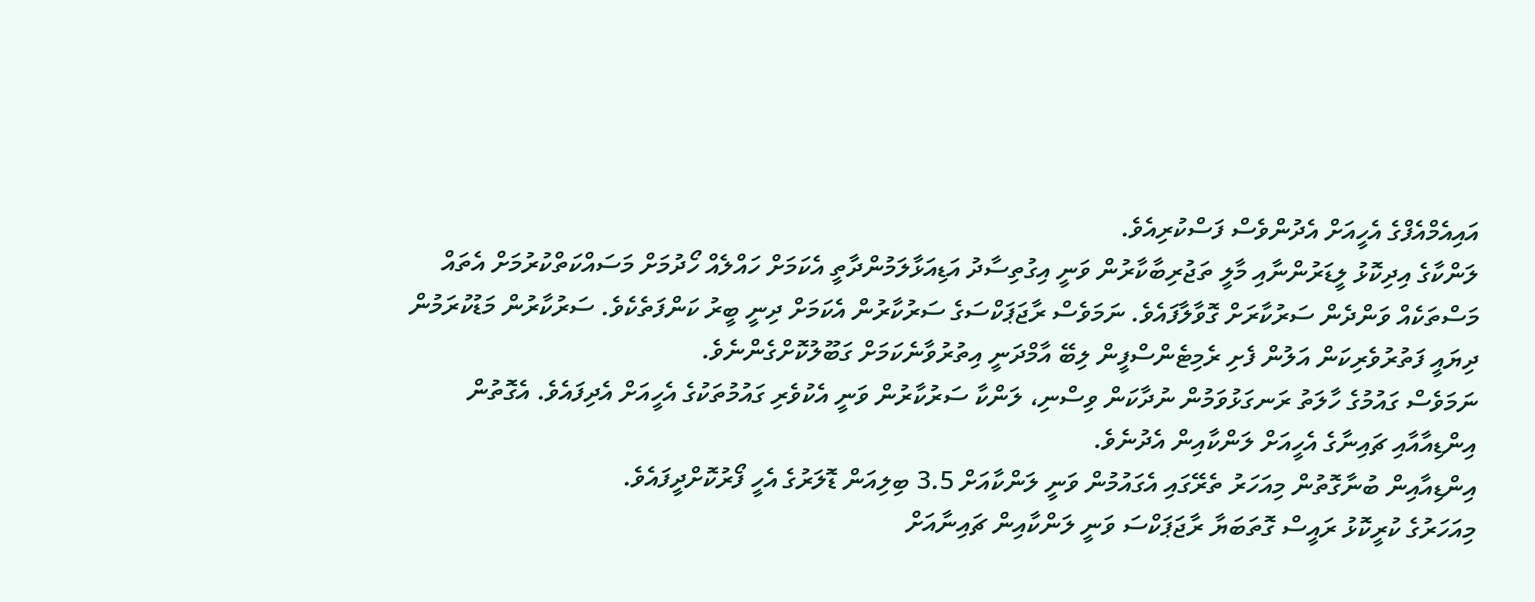އައިއެމްއެފްގެ އެހީއަށް އެދުންވެސް ފަސްކުރިއެވެ.
ލަންކާގެ އިދިކޮޅު ލީޑަރުންނާއި މާލީ ތަޖުރިބާކާރުން ވަނީ އިގުތިސާދު އަޑިއަޅާލަމުންދާތީ އެކަމަށް ހައްލެއް ހޯދުމަށް މަސައްކަތްކުރުމަށް އެތައް މަސްތަކެއް ވަންދެން ސަރުކާރަށް ގޮވާލާފައެވެ. ނަމަވެސް ރާޖަޕަކްސަގެ ސަރުކާރުން އެކަމަށް ދިނީ ބީރު ކަންފަތެކެވެ. ސަރުކާރުން މަޑުކުރަމުން ދިޔައީ ފަތުރުވެރިކަން އަލުން ފެށި ރެމިޓެންސްފީން ލިބޭ އާމްދަނީ އިތުރުވާނެކަމަށް ގަބޫލުކޮށްގެންނެވެ.
ނަމަވެސް ގައުމުގެ ހާލަތު ރަނގަޅުވަމުން ނުދާކަން ވިސްނި، ލަންކާ ސަރުކާރުން ވަނީ އެކުވެރި ގައުމުތަކުގެ އެހީއަށް އެދިފައެވެ. އެގޮތުން އިންޑިއާއާއި ޗައިނާގެ އެހީއަށް ލަންކާއިން އެދުނެވެ.
އިންޑިއާއިން ބުނާގޮތުން މިއަހަރު ތެރޭގައި އެގައުމުން ވަނީ ލަންކާއަށް 3.5 ބިލިއަން ޑޮލަރުގެ އެހީ ފޯރުކޮށްދީފައެވެ.
މިއަހަރުގެ ކުރީކޮޅު ރައީސް ގޮތަބަޔާ ރާޖަޕަކްސަ ވަނީ ލަންކާއިން ޗައިނާއަށް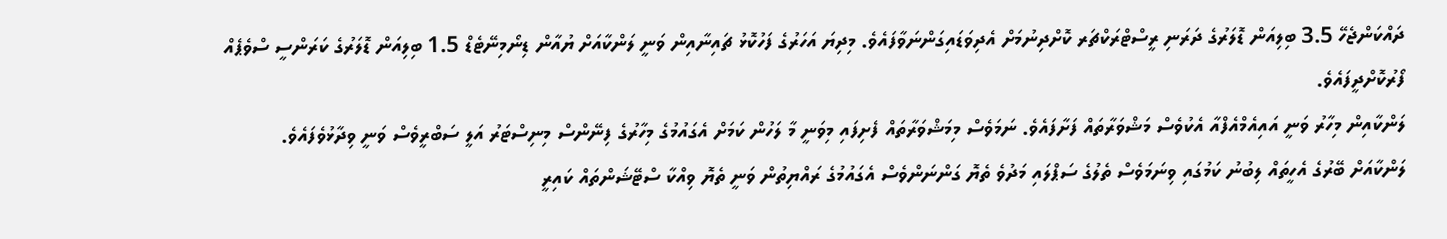ދައްކަންޖެހޭ 3.5 ބިލިއަން ޑޮލަރުގެ ދަރަނި ރީސްޓްރަކްޗަރ ކޮށްދިނުމަށް އެދިވަޑައިގަންނަވާފައެވެ. މިދިޔަ އަހަރުގެ ފަހުކޮޅު ޗައިނާއިން ވަނީ ލަންކާއަށް ޔުއާން ޑިނޯމިނޭޓެޑް 1.5 ބިލިއަން ޑޮލަރުގެ ކަރަންސީ ސްވެޕެއް ފޯރުކޮށްދީފައެވެ.
ލަންކާއިން މިހާރު ވަނީ އައިއެމްއެފްއާ އެކުވެސް މަޝްވަރާތައް ފަށާފައެވެ. ނަމަވެސް މިމަޝްވަރާތައް ފެށިފައި މިވަނީ މާ ލަހުން ކަމަށް އެގައުމުގެ މިހާރުގެ ފިނޭންސް މިނިސްޓަރު އަލީ ސަބްރީވެސް ވަނީ ވިދާޅުވެފައެވެ.
ލަންކާއަށް ބޭރުގެ އެހީތައް ލިބުނު ކަމުގައި ވިނަމަވެސް ތެލުގެ ސަޕްލައި މަދުވެ ތެޔޮ ގަންނަންވެސް އެގައުމުގެ ރައްޔިތުން ވަނީ ތެޔޮ ވިއްކާ ސްޓޭޝަންތައް ކައިރީ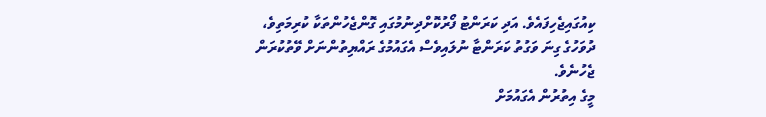ކިއުގައިޖެހިފައެވެ. އަދި ކަރަންޓު ފޯރުކޮށްދިނުމުގައި ގޮންޖެހުންތަކާ ކުރިމަތިވެ، ދުވަހުގެ ގިނަ ވަގުތު ކަރަންޓާ ނުލައިވެސް އެގައުމުގެ ރައްޔިތުންނަށް ވޭތުކުރަން ޖެހުނެވެ.
މީގެ އިތުރުން އެގައުމަށް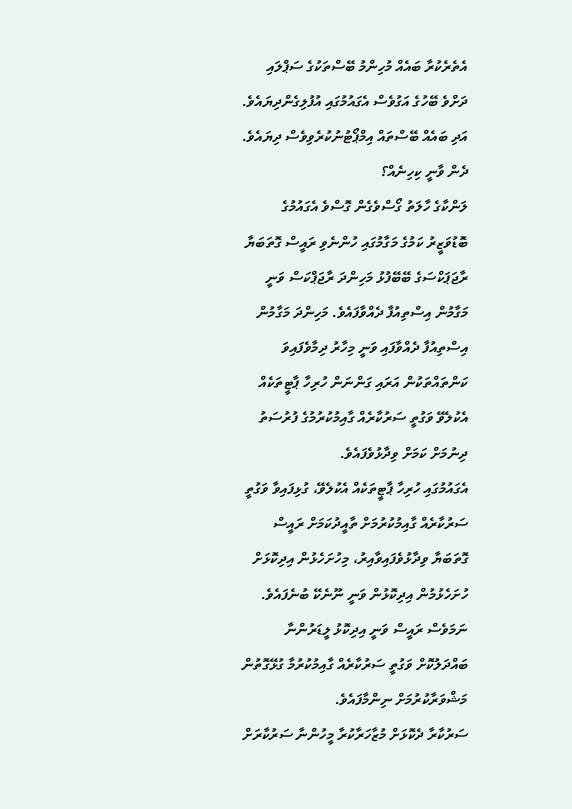އެތެރެކުރާ ބައެއް މުހިންމު ބޭސްތަކުގެ ސަޕްލައި ދަށްވެ ބޭހުގެ އަގުވެސް އެގައުމުގައި އުފުލިގެންދިޔައެވެ. އަދި ބައެއް ބޭސްތައް އިމްޕޯޓުނުކުރެވިވެސް ދިޔައެވެ.
ދެން ވާނީ ކިހިނެއް؟
ލަންކާގެ ހާލަތު ގޯސްވެގެން ގޮސްވެ އެގައުމުގެ ބޮޑުވަޒީރު ކަމުގެ މަގާމުގައި ހުންނެވި ރައީސް ގޮތަބަޔާ ރާޖަޕަކްސަގެ ބޭބޭފުޅު މަހިންދަ ރާޖަޕްކަސް ވަނީ މަގާމުން އިސްތިއުފާ ދެއްވާފައެވެ. މަހިންދަ މަގާމުން އިސްތިއުފާ ދެއްވާފައި ވަނީ މިހާރު ދިމާވެފައިވަ ކަންތައްތަކުން އަރައި ގަންނަން ހުރިހާ ޕާޓީތަކެއް އެކުލެވޭ ވަގުތީ ސަރުކާރެއް ގާއިމުކުރުމުގެ ފުރުސަތު ދިނުމަށް ކަމަށް ވިދާޅުވެފައެވެ.
އެގައުމުގައި ހުރިހާ ޕާޓީތަކެއް އެކުލެވޭ، ގުޅިފައިވާ ވަގުތީ ސަރުކާރެއް ގާއިމުކުރުމަށް ތާއީދުކަމަށް ރައީސް ގޮތަބަޔާ ވިދާޅުވެފައިވާއިރު، މިހުށަހެޅުން އިދިކޮޅަށް ހުށަހެޅުމުން އިދިކޮޅުން ވަނީ ނޫނެކޭ ބުނެފައެވެ. ނަމަވެސް ރައީސް ވަނީ އިދިކޮޅު ލީޑަރުންނާ ބައްދަލުކޮށް ވަގުތީ ސަރުކާރެއް ގާއިމުކުރުމާ ގުޅޭގޮތުން މަޝްވަރާކުރުމަށް ނިންމާފައެވެ.
ސަރުކާރާ ދެކޮޅަށް މުޒާހަރާކުރާ މީހުންނާ ސަރުކާރަށް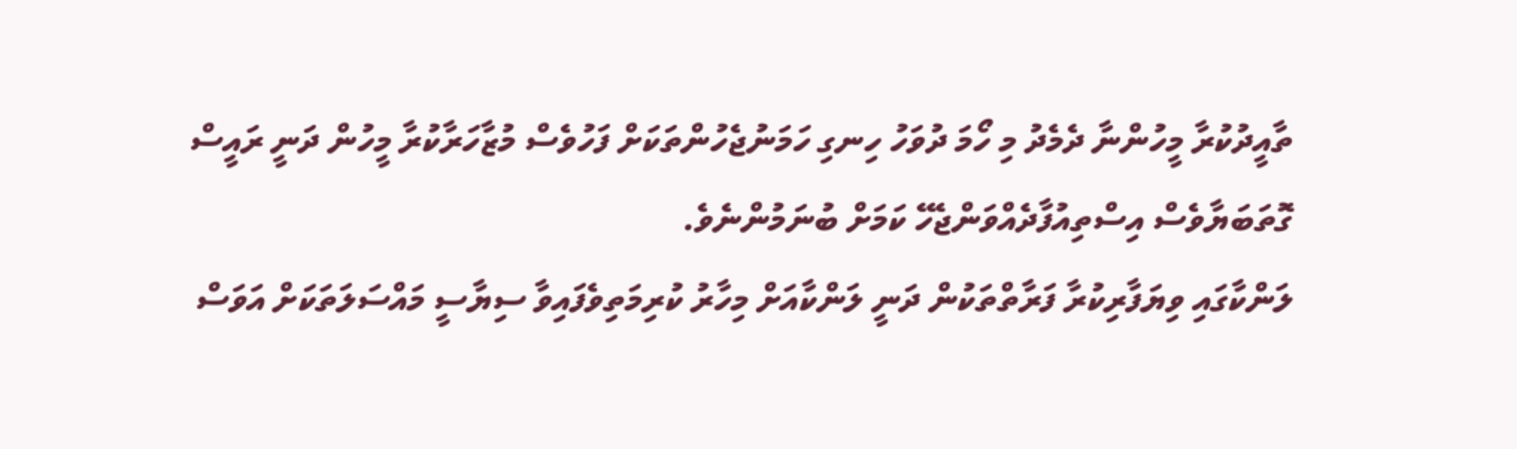ތާއީދުކުރާ މީހުންނާ ދެމެދު މި ހޯމަ ދުވަހު ހިނގި ހަމަނުޖެހުންތަކަށް ފަހުވެސް މުޒާހަރާކުރާ މީހުން ދަނީ ރައީސް ގޮތަބަޔާވެސް އިސްތިއުފާދެއްވަންޖެހޭ ކަމަށް ބުނަމުންނެވެ.
ލަންކާގައި ވިޔަފާރިކުރާ ފަރާތްތަކުން ދަނީ ލަންކާއަށް މިހާރު ކުރިމަތިވެފައިވާ ސިޔާސީ މައްސަލަތަކަށް އަވަސް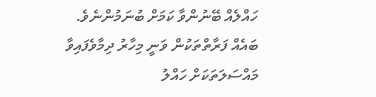ހައްލެއް ބޭނުންވާ ކަމަށް ބުނަމުންނެވެ. ބައެއް ފަރާތްތަކުން ވަނީ މިހާރު ދިމާވެފައިވާ މައްސަލަތަކަށް ހައްލު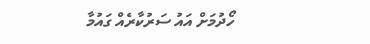ހޯދުމަށް އައު ސަރުކާރެއް ގައުމާ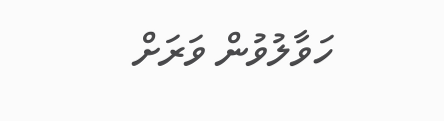ހަވާލުވުން ވަރަށް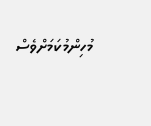މުހިންމުކަމަށްވެސް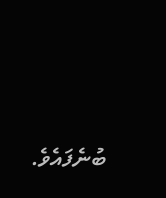ބުނެފައެވެ.